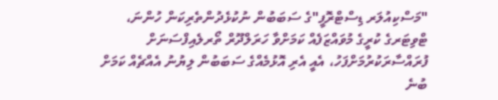"މަސްކިއުލަރ ޑިސްޓްރޮފީ"ގެ ސަބަބުން ނުކުޅެދުންތެރިކަން ހުންނަ، ޓްވިޓަރގެ ކުރީގެ މުވައްޒަފެއް ކަމަށްވާ ހަރަލްދޫރް ތޯރލެއިފްސަނަށް ފުރައްސާރަކުރުމަށްފަހު، އެއީ އެރި އޮޅުމެއްގެ ސަބަބުން ލިޔުނު އެއްޗެއް ކަމަށް ބުނެ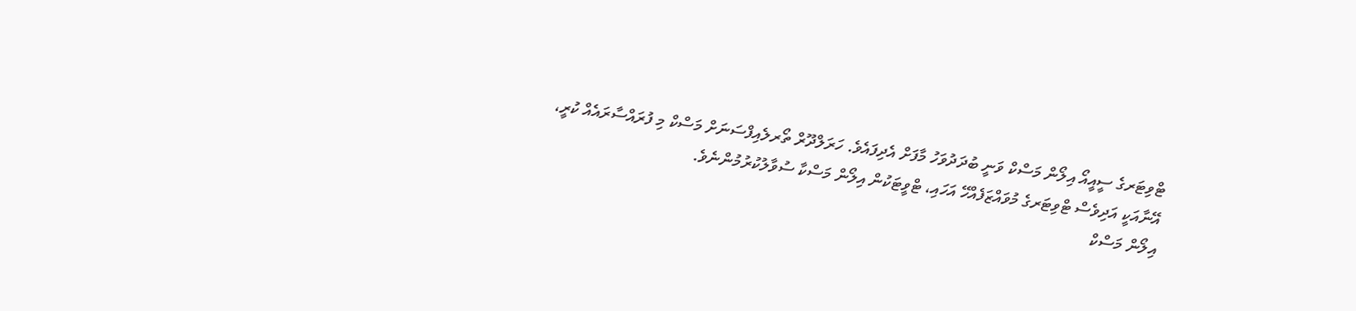ޓްވިޓަރގެ ސީއީއޯ އިލޯން މަސްކް ވަނީ ބުދަދުވަހު މާފަށް އެދިފައެވެ. ހަރަލްދޫރް ތޯރލެއިފްސަނަށް މަސްކް މި ފުރައްސާރައެއް ކުރީ، އޭނާއަކީ އަދިވެސް ޓްވިޓަރގެ މުވައްޒަފެއްހޭ އަހައި، ޓްވީޓަކުން އިލޯން މަސްކާ ސުވާލުކުރުމުންނެވެ.
އިލޯން މަސްކް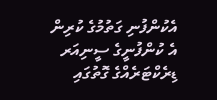އެކުންފުނި ގަތުމުގެ ކުރިން އެ ކުންފުނީގެ ސީނިއަރ ޑިރެކްޓަރެއްގެ ގޮތުގައި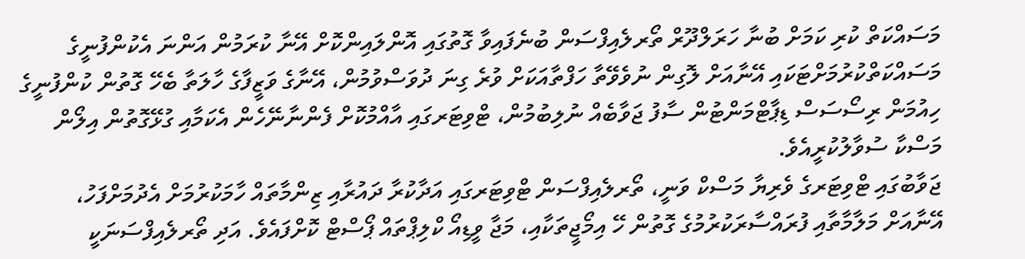މަސައްކަތް ކުރި ކަމަށް ބުނާ ހަރަލްދޫރް ތޯރލެއިފްސަން ބުނެފައިވާ ގޮތުގައި އޮންލައިންކޮށް އޭނާ ކުރަމުން އަންނަ އެކުންފުނީގެ މަސައްކަތްކުރުމަށްޓަކައި އޭނާއަށް ލޮގިން ނުވެވޭތާ ހަފްތާއަކަށް ވުރެ ގިނަ ދުވަސްވުމުން، އޭނާގެ ވަޒީފާގެ ހާލަތާ ބެހޭ ގޮތުން ކުންފުނީގެ ހިއުމަން ރިސޯސަސް ޑިޕާޓްމަންޓުން ސާފު ޖަވާބެއް ނުލިބުމުން، ޓްވިޓަރގައި އާއްމުކޮށް ފެންނާނޭހެން އެކަމާއި ގުޅޭގޮތުން އިލޯން މަސްކާ ސުވާލުކުރީއެވެ.
ޖަވާބުގައި ޓްވިޓަރގެ ވެރިޔާ މަސްކް ވަނީ، ތޯރލެއިފްސަން ޓްވިޓަރގައި އަދާކުރާ ދައުރާއި ޒިންމާތައް ހާމަކުރުމަށް އެދުމަށްފަހު، އޭނާއަށް މަލާމާތާއި ފުރައްސާރަކުރުމުގެ ގޮތުން ހޭ އިމޯޖީތަކާއި، މަޖާ ވީޑިއޯ ކްލިޕްތައް ޕޯސްޓް ކޮށްފައެވެ. އަދި ތޯރލެއިފްސަނަކީ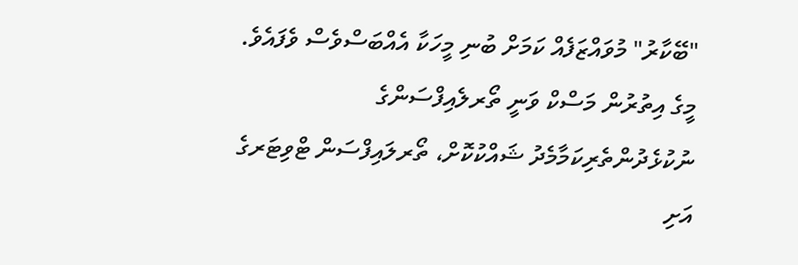"ބޭކާރު" މުވައްޒަފެއް ކަމަށް ބުނި މީހަކާ އެއްބަސްވެސް ވެފައެވެ.
މީގެ އިތުރުން މަސްކް ވަނީ ތޯރލެއިފްސަންގެ ނުކުޅެދުންތެރިކަމާމެދު ޝައްކުކޮށް، ތޯރލައިފްސަން ޓްވިޓަރގެ އަށި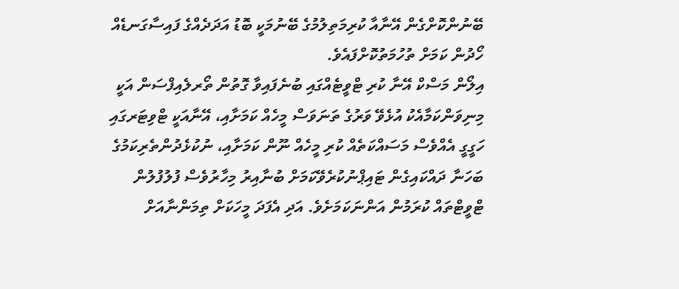ބޭނުންކޮށްގެން އޭނާއާ ކުރިމަތިލުމުގެ ބޭނުމަކީ ބޮޑު އަދަދެއްގެ ފައިސާގަނޑެއް ހޯދުން ކަމަށް ތުހުމަތުކޮށްފައެވެ.
އިލޯން މަސްކް އޭނާ ކުރި ޓްވީޓެއްގައި ބުނެފައިވާ ގޮތުން ތޯރލެއިފްސަން އަކީ މިނިވަންކަމާއެކު އުޅެވޭ ވަރުގެ ތަނަވަސް މީހެއް ކަމަށާއި، އޭނާއަކީ ޓްވިޓަރގައި ހަގީގީ އެއްވެސް މަސައްކަތެއް ކުރި މީހެއް ނޫން ކަމަށާއި، ނުކުޅެދުންތެރިކަމުގެ ބަހަނާ ދައްކައިގެން ޓައިޕްނުކުރެވޭކަމަށް ބުނާއިރު މިހާރުވެސް ފުލުފުލުން ޓްވީޓްތައް ކުރަމުން އަންނަކަމަށެވެ. އަދި އެފަދަ މީހަކަށް ތިމަންނާއަށް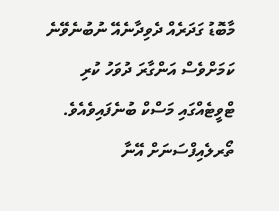މާބޮޑު ގަދަރެއް ދެވިދާނެއޭ ނުބުނެވޭނެ ކަމަށްވެސް އަންގާރަ ދުވަހު ކުރި ޓްވީޓެއްގައި މަސްކް ބުނެފައިވެއެވެ.
ތޯރލެއިފްސަނަށް އޭނާ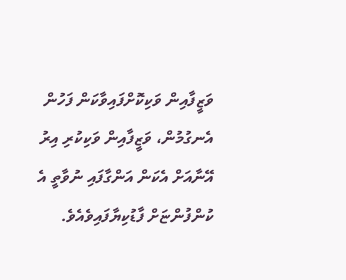ވަޒީފާއިން ވަކިކޮށްފައިވާކަން ފަހުން އެނގުމުން، ވަޒީފާއިން ވަކިކުރި އިރު އޭނާއަށް އެކަން އަންގާފައި ނުވާތީ އެ ކުންފުންޏަށް ފާޑުކިޔާފައިވެއެވެ.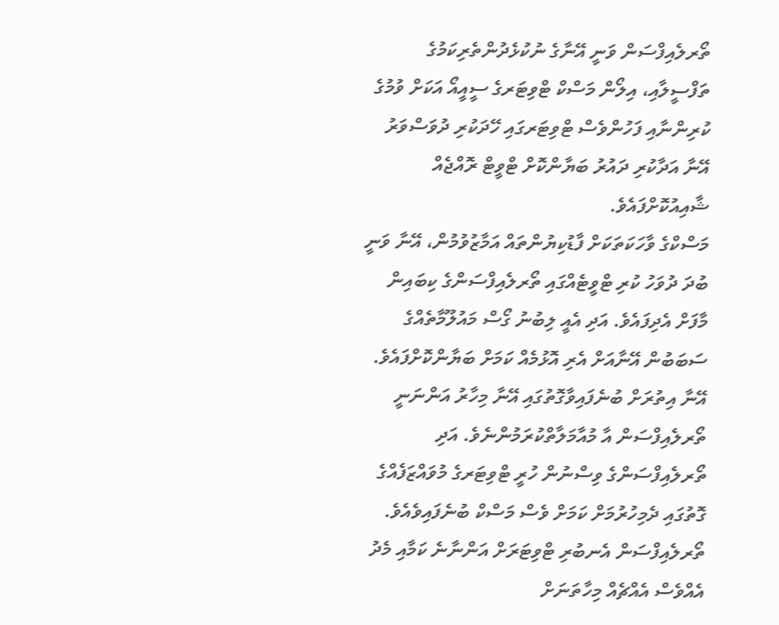ތޯރލެއިފްސަން ވަނީ އޭނާގެ ނުކުޅެދުންތެރިކަމުގެ ތަފްސީލާއި، އިލޯން މަސްކް ޓްވިޓަރގެ ސީއީއޯ އަކަށް ވުމުގެ ކުރިންނާއި ފަހުންވެސް ޓްވިޓަރގައި ހޭދަކުރި ދުވަސްވަރު އޭނާ އަދާކުރި ދައުރު ބަޔާންކޮށް ޓްވީޓް ރޮއްޖެއް ޝާއިއުކޮށްފައެވެ.
މަސްކްގެ ވާހަކަތަކަށް ފާޑުކިޔުންތައް އަމާޒުވުމުން، އޭނާ ވަނީ ބުދަ ދުވަހު ކުރި ޓްވީޓެއްގައި ތޯރލެއިފްސަންގެ ކިބައިން މާފަށް އެދިފައެވެ. އަދި އެއީ ލިބުނު ގޯސް މައުލޫމާތެއްގެ ސަބަބުން އޭނާއަށް އެރި އޮޅުމެއް ކަމަށް ބަޔާންކޮށްފައެވެ. އޭނާ އިތުރަށް ބުނެފައިވާގޮތުގައި އޭނާ މިހާރު އަންނަނީ ތޯރލެއިފްސަން އާ މުއާމަލާތްކުރަމުންނެވެ. އަދި ތޯރލެއިފްސަންގެ ވިސްނުން ހުރީ ޓްވިޓަރގެ މުވައްޒަފެއްގެ ގޮތުގައި ދެމިހުރުމަށް ކަމަށް ވެސް މަސްކް ބުނެފައިވެއެވެ.
ތޯރލެއިފްސަން އެނބުރި ޓްވިޓަރަށް އަންނާނެ ކަމާއި މެދު އެއްވެސް އެއްޗެއް މިހާތަނަށް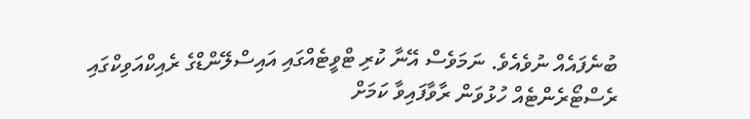ބުނެފައެއް ނުވެއެވެ. ނަމަވެސް އޭނާ ކުރި ޓްވީޓެއްގައި އައިސްލޭންޑްގެ ރެއިކްއަވިކްގައި ރެސްޓޯރެންޓެއް ހުޅުވަން ރާވާފައިވާ ކަމަށް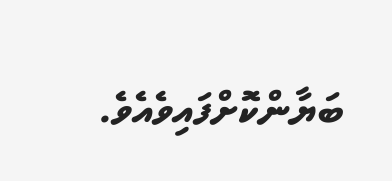ބަޔާންކޮށްފައިވެއެވެ.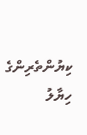ކިޔުންތެރިންގެ ހިޔާލު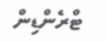ޓްރެންޑިން